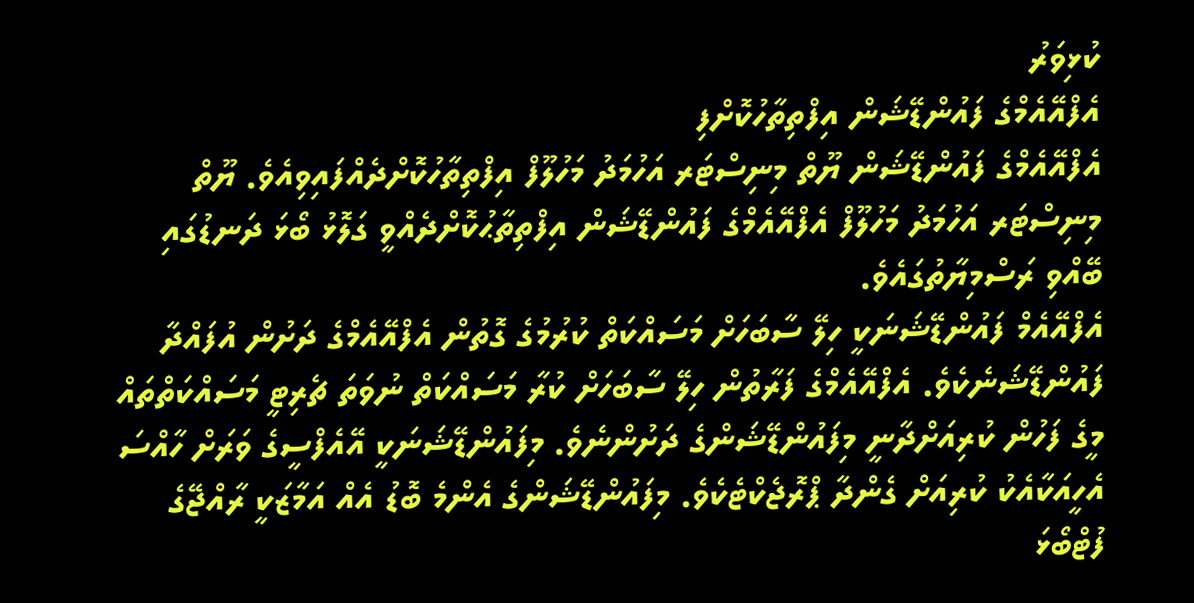ކުޅިވަރު
އެފްއޭއެމްގެ ފައުންޑޭޝަން އިފްތިތާހުކޮށްފި
އެފްއޭއެމްގެ ފައުންޑޭޝަން ޔޫތް މިނިސްޓަރ އަހުމަދު މަހުލޫފް އިފްތިތާހުކޮށްދެއްފައިވިއެވެ. ޔޫތް މިނިސްޓަރ އަހުމަދު މަހުލޫފް އެފްއޭއެމްގެ ފައުންޑޭޝަން އިފްތިތާޙުކޮށްދެއްވީ ގަލޮޅު ބޯޅަ ދަނޑުގައި ބޭއްވި ރަސްމިޔާތުގައެވެ.
އެފްއޭއެމް ފައުންޑޭޝަނަކީ ހިލޭ ސާބަހަށް މަސައްކަތް ކުރުމުގެ ގޮތުން އެފްއޭއެމްގެ ދަށުން އުފައްދާ ފައުންޑޭޝަނެކެވެ. އެފްއޭއެމްގެ ފަރާތުން ހިލޭ ސާބަހަށް ކުރާ މަސައްކަތް ނުވަތަ ޗެރިޓީ މަސައްކަތްތައް މީގެ ފަހުން ކުރިއަށްދާނީ މިފައުންޑޭޝަންގެ ދަށުންނެވެ. މިފައުންޑޭޝަނަކީ އޭއެފްސީގެ ވަރަށް ހާއްސަ އެހީއަކާއެކު ކުރިއަށް ގެންދާ ޕްރޮޖެކްޓެކެވެ. މިފައުންޑޭޝަންގެ އެންމެ ބޮޑު އެއް އަމާޒަކީ ރާއްޖޭގެ ފުޓްބޯޅަ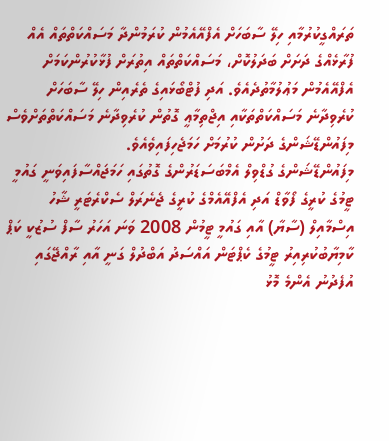ތަރައްގީކުރުމާއި ހިލޭ ސާބަހަށް އެފްއޭއެމުން ކުރަމުންދާ މަސައްކަތްތައް އެއް ފުރާޅެއްގެ ދަށަށް ބަދަލުކޮށް، މަސައްކަތްތައް އިތުރަށް ފުޅާކުރުންކަމަށް އެފްއޭއެމުން މަޢުލުމާތުދެއެވެ. އަދި ފުޓްބޯޅައިގެ ތެރެއިން ހިލޭ ސާބަހަށް ކުރެވިދާނެ މަސައްކަތްތަކާއި އިޖްތިމާޢީ ގޮތުން ކުރެވިދާނެ މަސައްކަތްތަށްވެސް މިފައުންޑޭޝަންގެ ދަށުން ކުރުމަށް ހަމަޖެހިފައިވެއެވެ.
މިފައުންޑޭޝަންގެ ގުޑްވިލް އެމްބަސަޑަރުންގެ ގޮތުގައި ހަމަޖައްސާފައިވަނީ ގައުމީ ޓީމުގެ ކުރީގެ ފޯވާޑް އަދި އެފްއޭއެމްގެ ކުރީގެ ޖެނެރަލް ސެކްރެޓަރީ ޝާހު އިސްމާއިލް (ސާޔާ) އާއި ގައުމީ ޓީމުން 2008 ވަނަ އަހަރު ސާފް ސުޒުކީ ކަޕް ކާމިޔާބުކުރިއިރު ޓީމުގެ ކެޕްޓަން އައްސަދު އަބްދުލް ގަނީ އާއި ރާއްޖޭގައި އުފެދުނު އެންމެ މޮޅު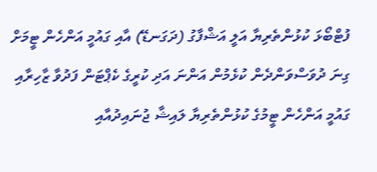ފުޓްބޯޅަ ކުޅުންތެރިޔާ އަލީ އަޝްފާގު (ދަގަނޑޭ) އާއި ގައުމީ އަންހެން ޓީމަށް ގިނަ ދުވަސްވަންދެން ކުޅެމުން އަންނަ އަދި ކުރީގެ ކެޕްޓަން ފަދުވާ ޒާހިރާއި ގައުމީ އަންހެން ޓީމުގެ ކުޅުންތެރިޔާ ލައިޝާ ޖުނައިދުއާއި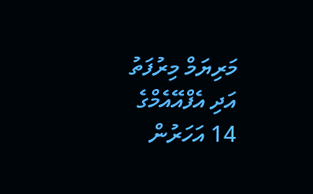މަރިޔަމް މިރުފަތު އަދި އެފްއޭއެމްގެ 14 އަހަރުން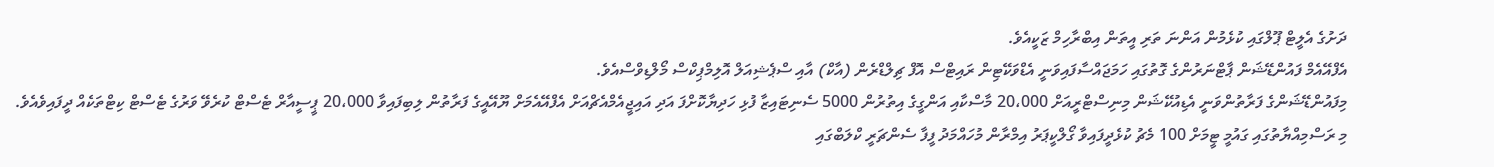ދަށުގެ އެލީޓް ޕޫލްގައި ކުޅެމުން އަންނަ ތަރި އީތަން އިބްރާހިމް ޒަކީއެވެ.
އެފްއޭއެމް ފައުންޑޭޝަން ޕާޓްނަރުންގެ ގޮތުގައި ހަމަޖައްސާފައިވަނީ އެޑްވަކޭޓިން ރައިޓްސް އޮފް ޗިލްޑްރެން (އާކް) އާއި ސްޕެޝިއަލް އޮލިމްޕިކްސް މޯލްޑިވްސްއެވެ.
މިފައުންޑޭޝަންގެ ފަރާތުންވަނީ އެޑިއުކޭޝަން މިނިސްޓްރީއަށް 20،000 މާސްކާއި އަންގީގެ އިތުރުން 5000 ސެނިޓައިޒާ ފުޅި ހަދިޔާކޮށްފަ އަދި އައިޖީއެމްއެޗްއަށް އެފްއޭއެމަށް ޔޫއޭއީގެ ފަރާތުން ލިބިފައިވާ 20،000 ޕީސީއާރް ޓެސްޓް ކުރެވޭ ވަރުގެ ޓެސްޓް ކިޓްތަކެއް ދީފައިވެއެވެ.
މި ރަސްމިއްޔާތުގައި ގައުމީ ޓީމަށް 100 މެޗު ކުޅެދީފައިވާ ގޯލްކީޕަރު އިމްރާން މުހައްމަދު ފީފާ ސެންޗަރީ ކްލަބްގައި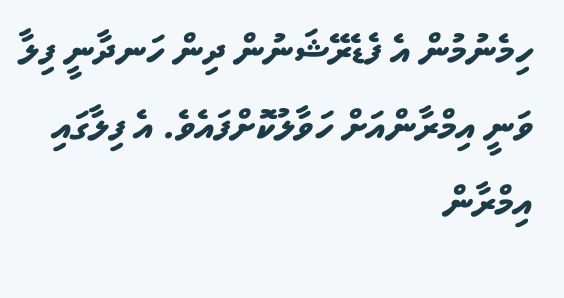ހިމެނުމުން އެ ފެޑެރޭޝަނުން ދިން ހަނދާނީ ފިލާ ވަނީ އިމްރާންއަށް ހަވާލުކޮށްފައެވެ. އެ ފިލާގައި އިމްރާން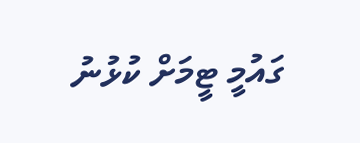ގައުމީ ޓީމަށް ކުޅުނު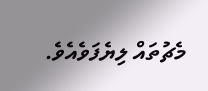މެޗުތައް ލިޔެފަވެއެވެ.